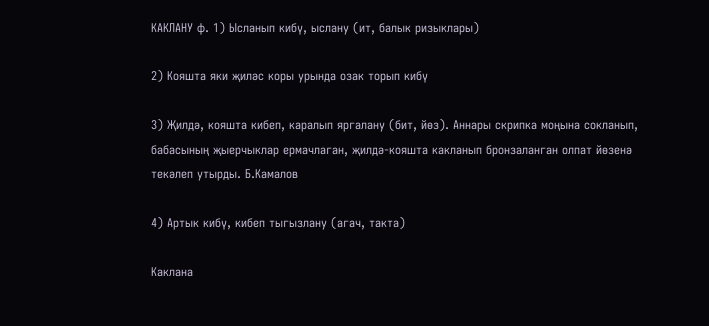КАКЛАНУ ф. 1) Ысланып кибү, ыслану (ит, балык ризыклары)

2) Кояшта яки җиләс коры урында озак торып кибү

3) Җилдә, кояшта кибеп, каралып яргалану (бит, йөз). Аннары скрипка моңына сокланып, бабасының җыерчыклар ермачлаган, җилдә-кояшта какланып бронзаланган олпат йөзенә текәлеп утырды. Б.Камалов

4) Артык кибү, кибеп тыгызлану (агач, такта)

Каклана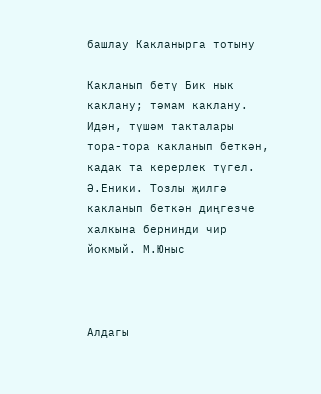башлау Какланырга тотыну

Какланып бетү Бик нык каклану; тәмам каклану. Идән, түшәм такталары тора-тора какланып беткән, кадак та керерлек түгел. Ә.Еники. Тозлы җилгә какланып беткән диңгезче халкына бернинди чир йокмый. М.Юныс



Алдагы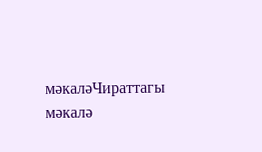мәкаләЧираттагы мәкалә